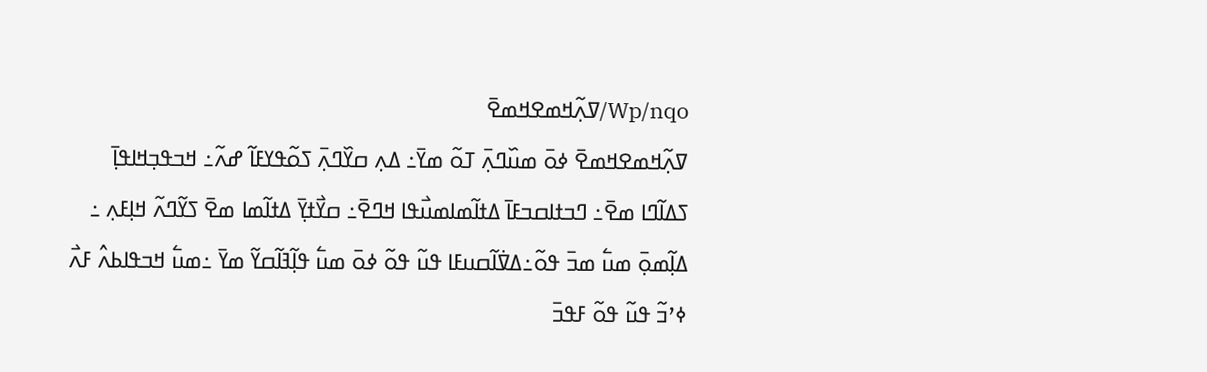Wp/nqo/ߜߍ߲߬ߞߘߐߞߘߐ߫
ߜߍ߲߬ߞߘߐߞߘߐ߫ ߦߋ߫ ߘߎ߰ߣߍ߲߫ ߠߋ߬ ߘߌ߫߸ ߡߍ߲ ߛߌ߰ߣߍ߲߫ ߖߋ߬ߟߌߓߊ߬ ߝߍ߬߸ ߞߏߟߏ߲ߞߊߟߊ߲߫ ߖߡߊ߬ߣߊ ߘߐ߫߸ ߣߏߙߊߛߏߓߊ߫ ߡߙߊ߬ߘߊߘߎ߯ߟߊ ߞߣߐ߫߸ ߛߌ߯ߙߌ߲߫ ߡߙߊ߬ߘߊ ߘߐ߫ ߖߌ߬ߣߍ߬ ߞߊ߲ߓߍ߲ ߸ ߡߊ߲߬ߘߋ߲߫ ߘߎ߱ ߘߏ߫ ߟߋ߬߸ߡߜ߭ߊ߬ߛߎߓߊ ߟߎ߬ ߟߋ߬ ߦߋ߫ ߘߎ߱ ߟߊ߲߬ߔߊ߬ߛߌ߬ ߘߌ߫ ߸ߘߎ߱ ߞߏߟߊߕߍ߮ ߓߍ߯ ߦߴߏ߬ ߟߎ߬ ߟߋ߬ ߓߟߏ߫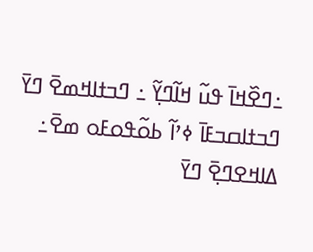߸ߣߐ߰ߞߊ߫ ߟߎ߬ ߞߊ߬ߣߌ߲߬ ߸ ߣߏߙߊߞߘߐ߫ ߣߌ߫ ߣߏߙߊߛߏߓߊ߫ ߦߴߊ߬ ߕߋ߬ߟߋߓߋ ߘߐ߫߸ ߡߊߞߐߣߐ߲߫ ߣߌ߫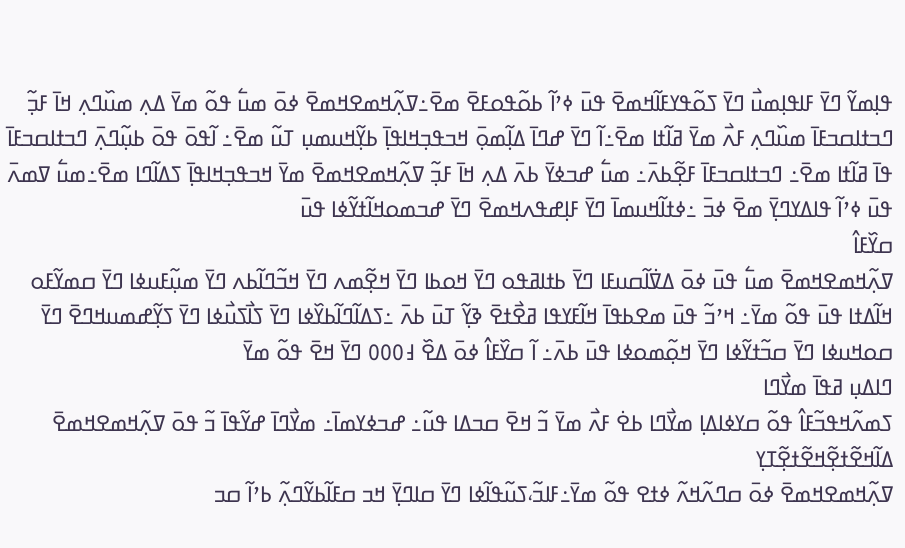ߟߊ߲ߘߌ߬ ߣߌ߫ ߓߊߟߊ߲ߘߎ߯ ߣߌ߫ ߖߋ߬ߟߌߓߊ߬ߞߘߐ߫ ߟߎ߫ ߦߴߊ߬ ߕߋ߬ߟߋߓߐ߫ ߘߐ߫߸ߜߍ߲߬ߞߘߐߞߘߐ߫ ߦߋ߫ ߘߎ߱ ߟߋ߬ ߘߌ߫ ߡߍ߲ ߘߎ߰ߣߍ߲ ߞߊ߫ ߓߏ߲߬ ߣߏߙߊߛߏߓߊ߫ ߘߎ߰ߣߍ߲ ߓߍ߯ ߘߌ߫ ߥߊ߬ߙߊ ߘߐ߫߸ߊ߬ ߣߌ߫ ߝߣߊ߫ ߡߊ߲߬ߘߋ߲߫ ߞߏߟߏ߲ߞߊߟߊ߲߫ ߕߌ߲߬ߞߎߘߎ߲ ߠߎ߬ ߘߐ߫߸ ߊ߬ߟߋ߫ ߟߋ߫ ߕߎ߲߬ߣߍ߲߫ ߣߏߙߊߛߏߓߊ߫ ߟߊ߫ ߥߊ߬ߙߊ ߘߐ߫߸ ߣߏߙߊߛߏߓߊ߫ ߓߐ߲߬ߕߍ߫߸ ߘߎ߱ ߝߏߦߌ߫ ߕߍ߫ ߡߍ߲ ߞߊ߫ ߓߏ߲߬ ߜߍ߲߬ߞߘߐߞߘߐ߫ ߘߌ߫ ߞߏߟߏ߲ߞߊߟߊ߲߫ ߖߡߊ߬ߣߊ ߘߐ߫߸ߘߎ߱ ߜߘߍ߫ ߟߎ߫ ߦߴߊ߬ ߟߊߡߌߣߌ߲߫ ߘߐ߫ ߦߏ߫ ߸ߦߙߊ߬ߞߎߘߊ߫ ߣߌ߫ ߓߊ߲ߝߟߍߞߘߐ߫ ߣߌ߫ ߝߏߘߋߞߊ߬ߙߌ߬ߦߊ ߟߎ߫
ߛߌ߰ߓߊ߮
ߜߍ߲߬ߞߘߐߞߘߐ߫ ߘߎ߱ ߟߎ߫ ߦߋ߫ ߡߜ߭ߊ߬ߛߎߓߊ ߣߌ߫ ߕߙߊߥߟߋ ߣߌ߫ ߞߋߕߊ ߣߌ߫ ߞߐ߲߬ߘߍ ߣߌ߫ ߞߏ߬ߣߊ߬ߕߍ ߣߌ߫ ߘߎ߲߬ߓߎߦߊ ߣߌ߫ ߛߘߌ߬ߓߋ ߞߊ߬ߡߙߊ ߟߎ߫ ߟߋ߬ ߘߌ߫߸ ߞߴߏ߬ ߟߎ߫ ߘߐߕߟߊ߫ ߞߊ߬ߓߌߟߊ ߥߐ߯ߙߐ߫ ߢߌ߲߬ ߠߎ߫ ߕߍ߫ ߸ߖߡߊ߬ߣߊ߬ߕߌ߰ߦߊ ߣߌ߫ ߖߊ߯ߖߎ߯ߦߊ ߣߌ߫ ߖߌ߲߬ߝߘߎߞߣߐ߫ ߣߌ߫ ߛߋߞߎߦߊ ߣߌ߫ ߛߏ߬ߙߌ߬ߦߊ ߣߌ߫ ߞߋ߲߬ߘߋߦߊ ߟߎ߫ ߕߍ߫߸ ߊ߬ ߛߌ߰ߓߊ߮ ߦߋ߫ ߡߐ߰ ߃߀߀߀ ߣߌ߫ ߞߐ߫ ߟߋ߬ ߘߌ߫
ߣߊߡߎ߲ ߥߟߊ߫ ߘߌ߯ߣߊ
ߖߘߍ߬ߞߟߏ߬ߓߊ߮ ߟߋ߬ ߛߌߦߊߡߊ߲ ߘߌ߯ߣߊ ߕߐ߭ ߓߍ߯ ߘߌ߫ ߏ߬ ߞߐ߫ ߛߏߡߊ ߟߎ߬߸ ߝߏߦߌߘߊ߫߸ ߘߌ߯ߣߊ߫ ߝߌ߬ߟߊ߫ ߏ߬ ߟߋ߫ ߜߍ߲߬ߞߘߐߞߘߐ߫
ߡߊ߬ߞߐ߬ߙߐ߲߬ߞߐ߬ߙߐ߲߬ߠߌ߲
ߜߍ߲߬ߞߘߐߞߘߐ߫ ߦߋ߫ ߛߣߍ߬ߞߍ߬ ߦߙߐ ߟߋ߬ ߘߌ߫߸ߓߊߏ߬،ߖߎ߬ߟߊ߬ߦߊ ߣߌ߫ ߛߊߣߌ߲߫ ߞߏ ߛߓߊ߬ߕߌ߬ߣߍ߲߬ ߕߴߊ߬ ߛߏ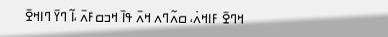ߞߣߐ߫ ߓߊߞߍ߭، ߛߍ߬ߣߍ ߞߍ߫ ߟߊ߫ ߞߏߛߓߍ߫ ،ߊ߬ ߣߌ߫ ߣߊߞߐ߫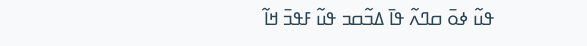ߟߎ߬ ߦߋ߫ ߛߣߍ߬ ߟߊ߫ ߡߏ߬ߛߏ ߟߎ߬ ߓߟߏ߫ ߞߊ߬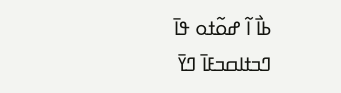ߕߊ߯ ߊ߬ ߝߋ߬ߙߋ ߟߊ߫ ߣߏߙߊߛߏߓߊ߫ ߣߌ߫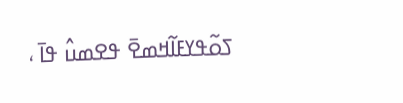ߖߋ߬ߟߌߓߊ߬ߞߘߐ߫ ߟߐߘߎ߮ ߟߊ߫ ،